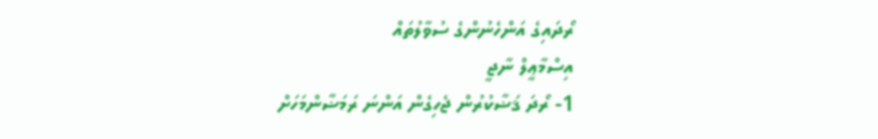ރޯދައިގެ އަންހެނުންގެ ސުވާލުތައް
އިސްމާޢީލް ނާޖީ
1- ރޯދަ ޤަޟާކުރުން ޖެހިގެން އަންނަ ރަމަޟާންމަހަށް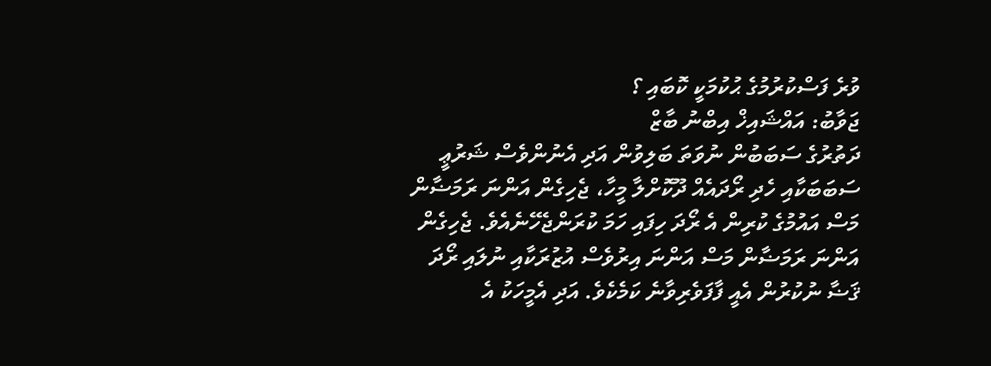ވުރެ ފަސްކުރުމުގެ ޙުކުމަކީ ކޮބައި ؟
ޖަވާބު: އައްޝައިޚް އިބްނު ބާޒް
ދަތުރުގެ ސަބަބުން ނުވަތަ ބަލިވުން އަދި އެނުންވެސް ޝަރުޢީ ސަބަބަކާއި ހެދި ރޯދައެއް ދޫކޮށްލާ މީހާ، ޖެހިގެން އަންނަ ރަމަޟާން މަސް އައުމުގެ ކުރިން އެ ރޯދަ ހިފައި ހަމަ ކުރަންޖެހޭނެއެވެ. ޖެހިގެން އަންނަ ރަމަޟާން މަސް އަންނަ އިރުވެސް އުޒުރަކާއި ނުލައި ރޯދަ ޤަޟާ ނުކުރުން އެއީ ފާފަވެރިވާނެ ކަމެކެވެ. އަދި އެމީހަކު އެ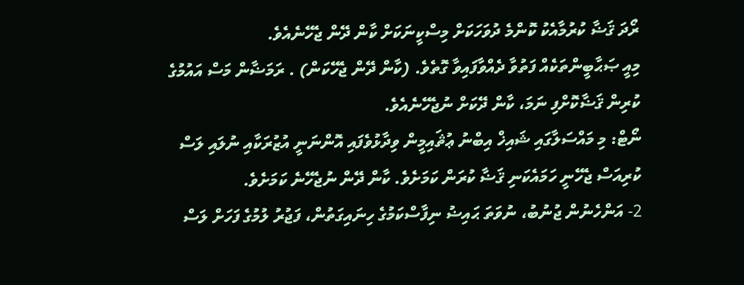ރޯދަ ޤަޟާ ކުރުމާއެކު ކޮންމެ ދުވަހަކަށް މިސްކީނަކަށް ކާން ދޭން ޖެހޭނެއެވެ.
މިއީ ޞަޙާބީންތަކެއް ފަތުވާ ދެއްވާފައިވާ ގޮތެވެ. (ކާން ދޭން ޖެހޭކަން) . ރަމަޟާން މަސް އައުމުގެ ކުރިން ޤަޟާކޮށްފި ނަމަ، ކާން ދޭކަށް ނުޖެހޭނެއެވެ.
ނޯޓް: މި މައްސަލާގައި ޝައިޚް އިބްނު ޢުޘައިމީން ވިދާޅުވެފައި އޮންނަނީ އުޒުރަކާއި ނުލައި ލަސް ކުރިއަސް ޖެހޭނީ ހަމައެކަނި ޤަޟާ ކުރަން ކަމަށެވެ. ކާން ދޭން ނުޖެހޭނެ ކަމަށެވެ.
2- އަންހެނުން ޖުނުބު، ނުވަތަ ޙައިޟު ނިފާސްކަމުގެ ހިނައިގަތުން، ފަޖުރު ލުމުގެ ފަހަށް ލަސް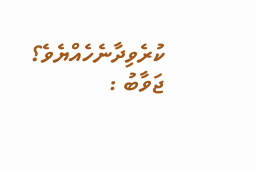ކުރެވިދާނެހެއްޔެވެ؟
ޖަވާބު :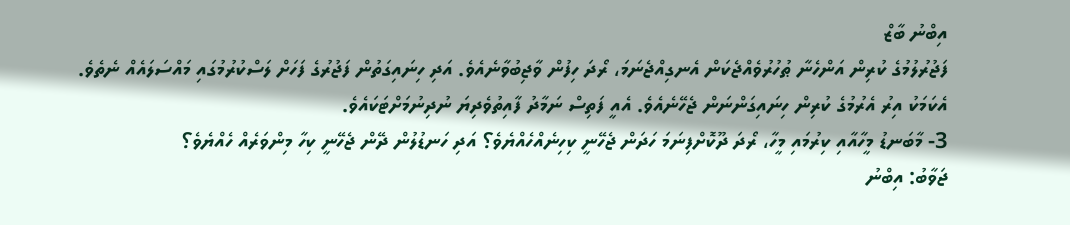އިބްނު ބާޒް
ފަޖުރުލުމުގެ ކުރިން އަންހެނާ ޠުހުރުވެއްޖެކަން އެނގިއްޖެނަމަ، ރޯދަ ހިފުން ވާޖިބުވާނެއެވެ. އަދި ހިނައިގަތުން ފަޖުރުގެ ފަހަށް ލަސްކުރުމުގައި މައްސަލައެއް ނެތެވެ. އެކަމަކު އިރު އެރުމުގެ ކުރިން ހިނައިގަންނަން ޖެހޭނެއެވެ. އެއީ ފަތިސް ނަމާދު ފާއިތުވެދިޔަ ނުދިނުމަށްޓަކައެވެ.
3- މާބަނޑު މީހާއާއި ކިރުމައި މީހާ، ރޯދަ ދޫކޮށްފިނަމަ ހަދަން ޖެހޭނީ ކިހިނެއްހެއްޔެވެ؟ އަދި ހަނޑުލުން ދޭން ޖެހޭނީ ކިހާ މިންވަރެއް ހެއްޔެވެ؟
ޖަވާބު: އިބްނު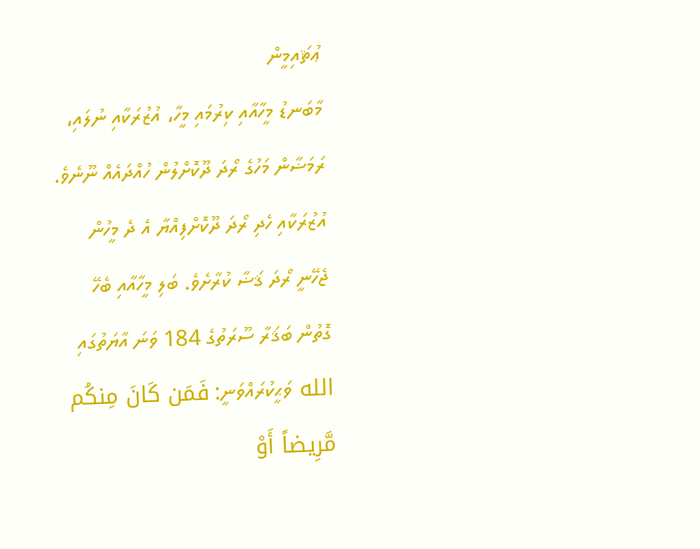ޢުޘައިމީން
މާބަނޑު މީހާއާއި ކިރުމައި މީހާ، އުޒުރަކާއި ނުލައި، ރަމަޟާން މަހުގެ ރޯދަ ދޫކޮށްލުން ހުއްދައެއް ނޫނެވެ. އުޒުރަކާއި ހެދި ރޯދަ ދޫކޮށްފިއްޔާ އެ ދެ މީހުން ޖެހޭނީ ރޯދަ ޤަޟާ ކުރާށެވެ. ބަލި މީހާއާއި ބެހޭ ގޮތުން ބަޤަރާ ސޫރަތުގެ 184 ވަނަ އާޔަތުގައި الله ވަޙީކުރައްވަނީ: فَمَن كَانَ مِنكُم مَّرِيضاً أَوْ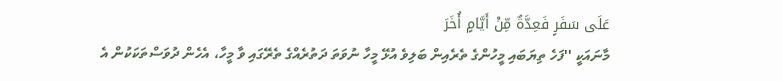عَلَى سَفَرٍ فَعِدَّةٌ مِّنْ أَيَّامٍ أُخَرَ
މާނައަކީ ''ފަހެ ތިޔަބައި މީހުންގެ ތެރެއިން ބަލިވެ އުޅޭ މީހާ ނުވަތަ ދަތުރެއްގެ ތެރޭގައި ވާ މީހާ، އެހެން ދުވަސްތަކަކުން އެ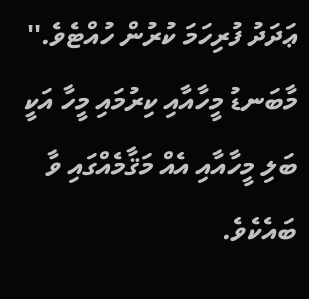ޢަދަދު ފުރިހަމަ ކުރުން ހުއްޓެވެ.''
މާބަނޑު މީހާއާއި ކިރުމައި މީހާ އަކީ ބަލި މީހާއާއި އެއް މަޤާމެއްގައި ވާ ބައެކެވެ.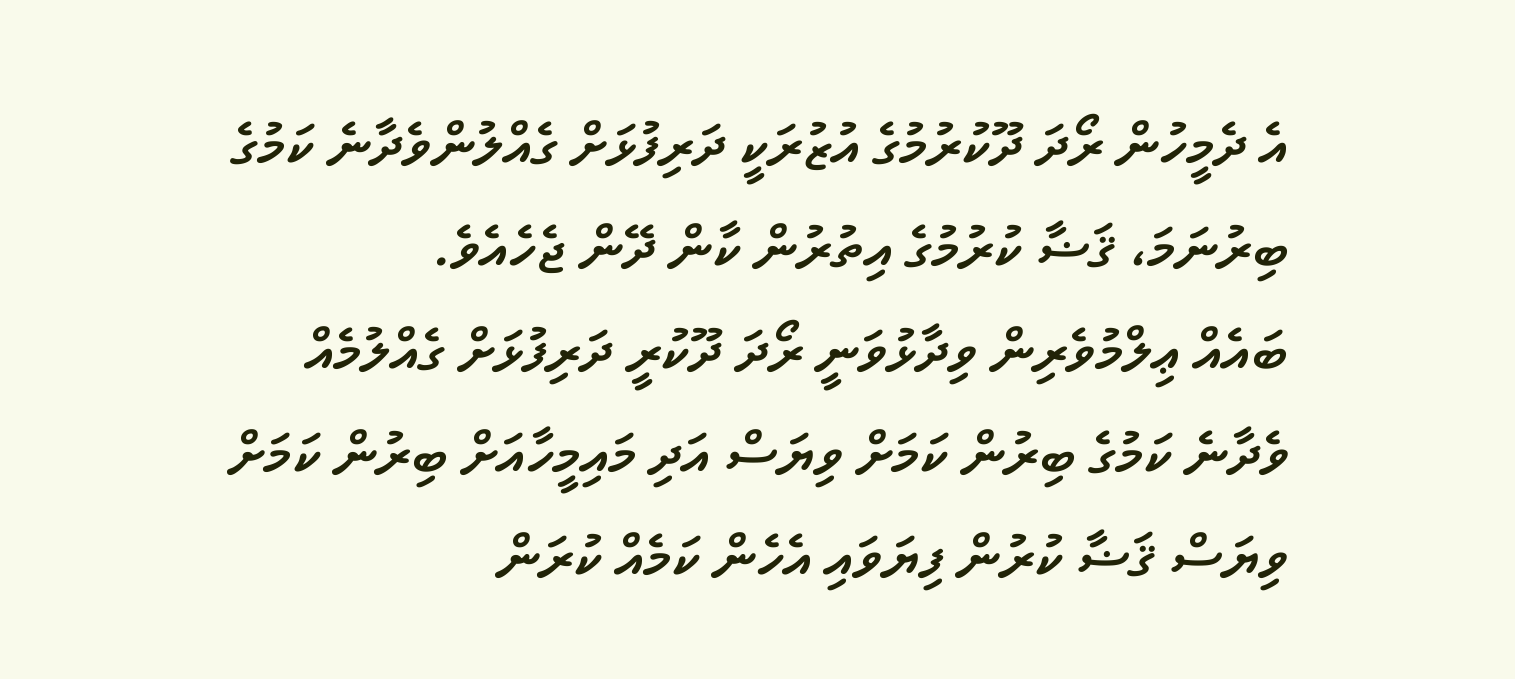އެ ދެމީހުން ރޯދަ ދޫކުރުމުގެ އުޒުރަކީ ދަރިފުޅަށް ގެއްލުންވެދާނެ ކަމުގެ ބިރުނަމަ، ޤަޟާ ކުރުމުގެ އިތުރުން ކާން ދޭން ޖެހެއެވެ.
ބައެއް ޢިލްމުވެރިން ވިދާޅުވަނީ ރޯދަ ދޫކުރީ ދަރިފުޅަށް ގެއްލުމެއް ވެދާނެ ކަމުގެ ބިރުން ކަމަށް ވިޔަސް އަދި މައިމީހާއަށް ބިރުން ކަމަށް ވިޔަސް ޤަޟާ ކުރުން ފިޔަވައި އެހެން ކަމެއް ކުރަން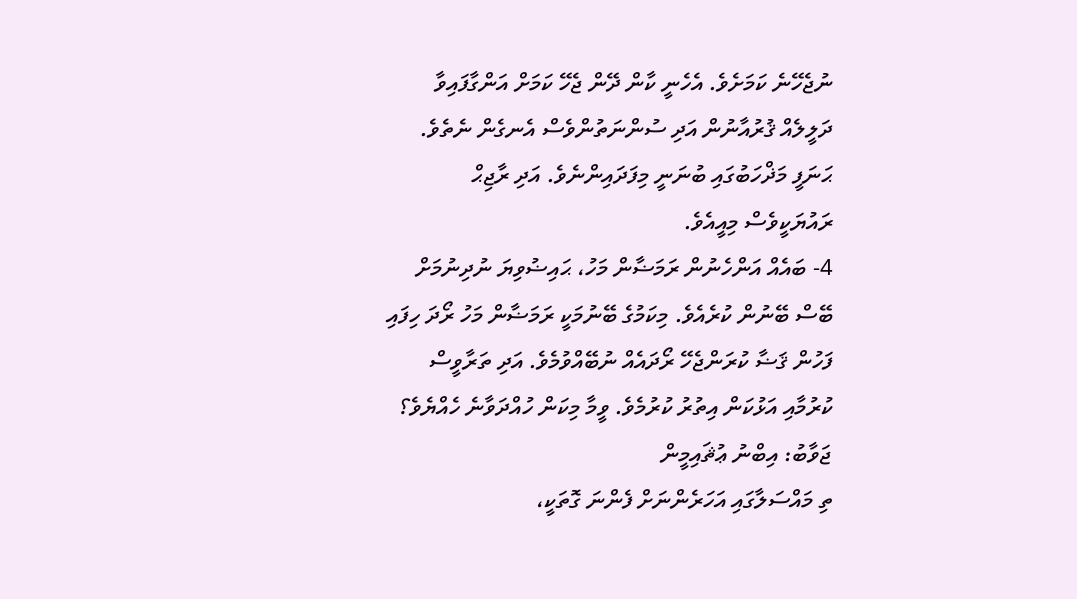ނުޖެހޭނެ ކަމަށެވެ. އެހެނީ ކާން ދޭން ޖެހޭ ކަމަށް އަންގާފައިވާ ދަލީލެއް ޤުރުއާނުން އަދި ސުންނަތުންވެސް އެނގެން ނެތެވެ. ޙަނަފީ މަޛްހަބުގައި ބުނަނީ މިފަދައިންނެވެ. އަދި ރާޖިޙް ރައުޔަކީވެސް މިއީއެވެ.
4- ބައެއް އަންހެނުން ރަމަޟާން މަހު، ޙައިޟުވިޔަ ނުދިނުމަށް ބޭސް ބޭނުން ކުރެއެވެ. މިކަމުގެ ބޭނުމަކީ ރަމަޟާން މަހު ރޯދަ ހިފައި ފަހުން ޤަޟާ ކުރަންޖެހޭ ރޯދައެއް ނުބޭއްވުމެވެ. އަދި ތަރާވީސް ކުރުމާއި އަޅުކަން އިތުރު ކުރުމެވެ. ވީމާ މިކަން ހުއްދަވާނެ ހެއްޔެވެ؟
ޖަވާބު: އިބްނު ޢުޘައިމީން
ތި މައްސަލާގައި އަހަރެންނަށް ފެންނަ ގޮތަކީ،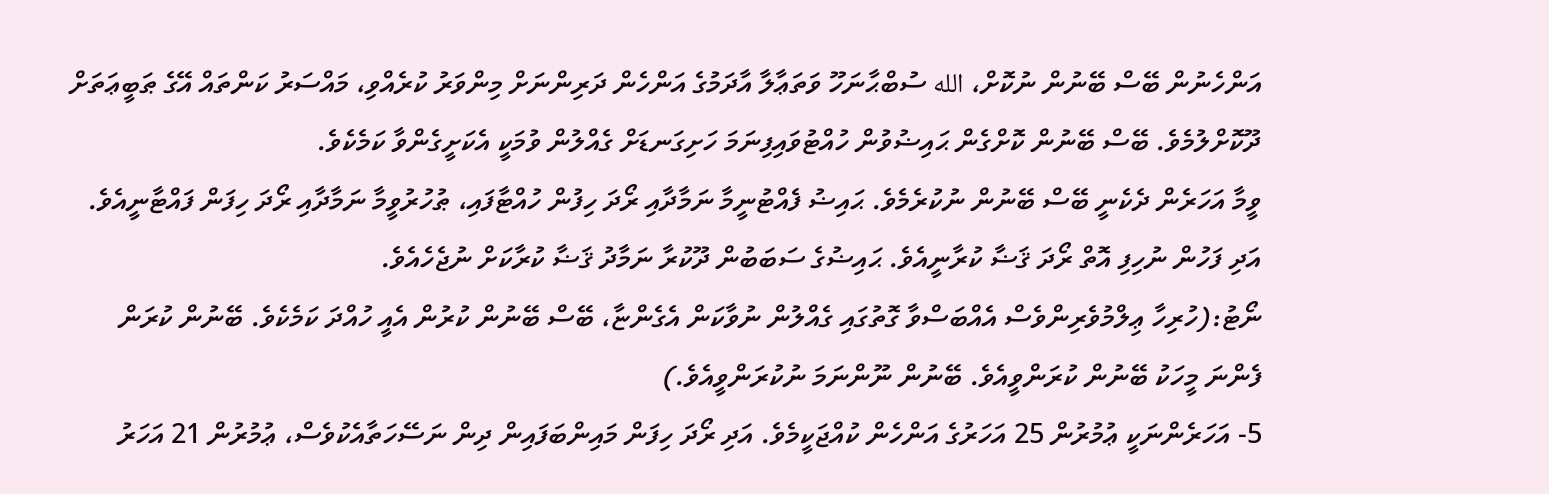އަންހެނުން ބޭސް ބޭނުން ނުކޮށް، الله ސުބްޙާނަހޫ ވަތަޢާލާ އާދަމުގެ އަންހެން ދަރިންނަށް މިންވަރު ކުރެއްވި، މައްސަރު ކަންތައް އޭގެ ޠަބީޢަތަށް ދޫކޮށްލުމެވެ. ބޭސް ބޭނުން ކޮށްގެން ޙައިޟުވުން ހުއްޓުވައިފިނަމަ ހަށިގަނޑަށް ގެއްލުން ވުމަކީ އެކަށީގެންވާ ކަމެކެވެ.
ވީމާ އަހަރެން ދެކެނީ ބޭސް ބޭނުން ނުކުރެމެވެ. ޙައިޟު ފެއްޓުނީމާ ނަމާދާއި ރޯދަ ހިފުން ހުއްޓާފައި، ޠުހުރުވީމާ ނަމާދާއި ރޯދަ ހިފަން ފައްޓާނީއެވެ. އަދި ފަހުން ނުހިފި އޮތް ރޯދަ ޤަޟާ ކުރާނީއެވެ. ޙައިޟުގެ ސަބަބުން ދޫކުރާ ނަމާދު ޤަޟާ ކުރާކަށް ނުޖެހެއެވެ.
ނޯޓު:(ހުރިހާ ޢިލްމުވެރިންވެސް އެއްބަސްވާ ގޮތުގައި ގެއްލުން ނުވާކަން އެގެންޏާ، ބޭސް ބޭނުން ކުރުން އެއީ ހުއްދަ ކަމެކެވެ. ބޭނުން ކުރަން ފެންނަ މީހަކު ބޭނުން ކުރަންވީއެވެ. ބޭނުން ނޫންނަމަ ނުކުރަންވީއެވެ.)
5- އަހަރެންނަކީ ޢުމުރުން 25 އަހަރުގެ އަންހެން ކުއްޖަކީމެވެ. އަދި ރޯދަ ހިފަން މައިންބަފައިން ދިން ނަސޭހަތާއެކުވެސް، ޢުމުރުން 21 އަހަރު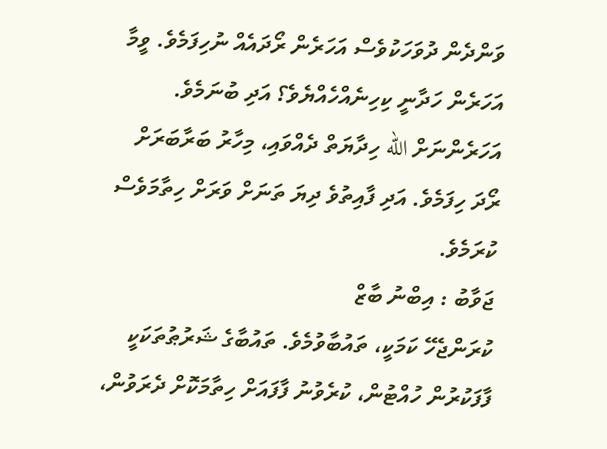ވަންދެން ދުވަހަކުވެސް އަހަރެން ރޯދައެއް ނުހިފަމެވެ. ވީމާ އަހަރެން ހަދާނީ ކިހިނެއްހެއްޔެވެ؟ އަދި ބުނަމެވެ. އަހަރެންނަށް الله ހިދާޔަތް ދެއްވައި، މިހާރު ބަރާބަރަށް ރޯދަ ހިފަމެވެ. އަދި ފާއިތުވެ ދިޔަ ތަނަށް ވަރަށް ހިތާމަވެސް ކުރަމެވެ.
ޖަވާބު : އިބްނު ބާޒް
ކުރަންޖެހޭ ކަމަކީ، ތައުބާވުމެވެ. ތައުބާގެ ޝަރުޠުތަކަކީ ފާފަކުރުން ހުއްޓުން، ކުރެވުނު ފާފައަށް ހިތާމަކޮށް ދެރަވުން،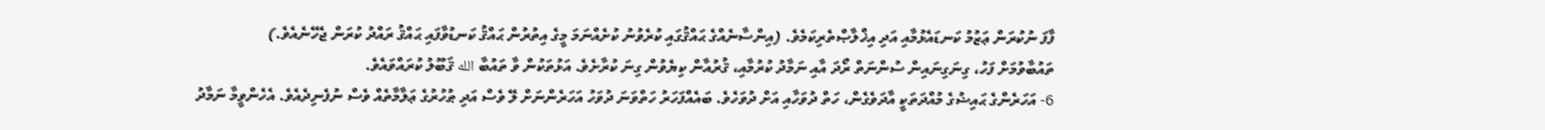ފާފަ ނުކުރަން ޢަޒުމު ކަނޑައެޅުމާއި އަދި އިޚްލާޞްތެރިކަމެވެ. (އިންސާނެއްގެ ޙައްޤުގައި ކުރެވުނު ކުށެއްނަމަ މީގެ އިތުރުން ޙައްޤު ކަނޑުވާފައި ޙައްޤު ރައްދު ކުރަން ޖެހޭނެއެވެ.)
ތައުބާވުމަށް ފަހު، ގިނަގިނައިން ސުންނަތް ރޯދަ އާއި ނަމާދު ކުރުމާއި، ޤުރުއާން ކިޔެވުން ގިނަ ކުރާށެވެ. އަޅުތަކުން ވާ ތައުބާ الله ޤަބޫލު ކުރައްވައެވެ.
6- އަހަރެންގެ ޙައިޟުގެ މުއްދަތަކީ އާދަވެގެން، ހަތް ދުވަހާއި އަށް ދުވަހެވެ. ބައެއްފަހަރު ހަތްވަނަ ދުވަހު އަހަރެންނަށް ލޭ ވެސް އަދި ޠުހުރުގެ ޢަލާމާތެއް ވެސް ނުފެނިދެއެވެ. އެހެންވީމާ ނަމާދު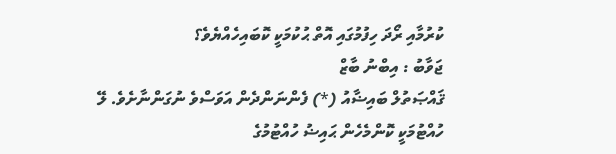ކުރުމާއި ރޯދަ ހިފުމުގައި އޮތް ޙުކުމަކީ ކޮބައިހެއްޔެވެ؟
ޖަވާބު : އިބްނު ބާޒް
ޤައްޞަތުލް ބައިޟާއު (*) ފެންނަންދެން އަވަސްވެ ނުގަންނާށެވެ. ލޭ ހުއްޓުމަކީ ކޮންމެހެން ޙައިޟު ހުއްޓުމުގެ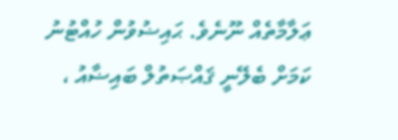ޢަލާމާތެއް ނޫނެވެ. ޙައިޟުވުން ހުއްޓުނު ކަމަށް ބެލޭނީ ޤައްޞަތުލް ބައިޟާއު ،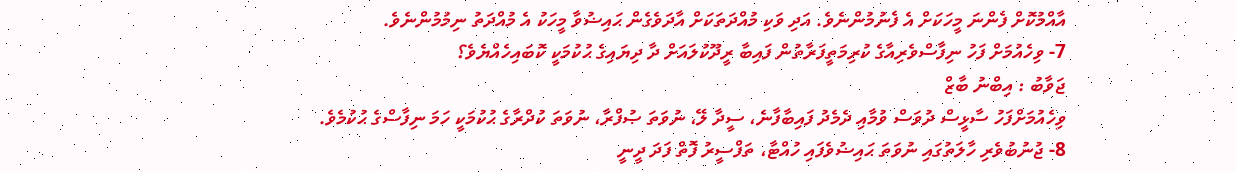އާއްމުކޮށް ފެންނަ މީހަކަށް އެ ފެނުމުންނެވެ. އަދި ވަކި މުއްދަތަކަށް އާދަވެގެން ޙައިޟުވާ މީހަކު އެ މުއްދަތު ނިމުމުންނެވެ.
7- ވިހެއުމަށް ފަހު ނިފާސްވެރިއާގެ ކުރިމަތީފަރާތުން ފައިބާ ރީދޫކުލައަށް ދާ ދިޔައިގެ ޙުކުމަކީ ކޮބައިހެއްޔެވެ؟
ޖަވާބު : އިބްނު ބާޒް
ވިހެއުމަށްފަހު ސާޅީސް ދުވަސް ވުމާއި ދެމެދު ފައިބާފާނެ، ސީދާ ލޭ، ނުވަތަ ޞުފްރާ، ނުވަތަ ކުދްރާގެ ޙުކުމަކީ ހަމަ ނިފާސްގެ ޙުކުމެވެ.
8- ޖުނުބުވެރި ހާލަތުގައި ނުވަތަ ޙައިޟުވެފައި ހުއްޓާ، ތަފްސީރު ފޮތް ފަދަ ދީނީ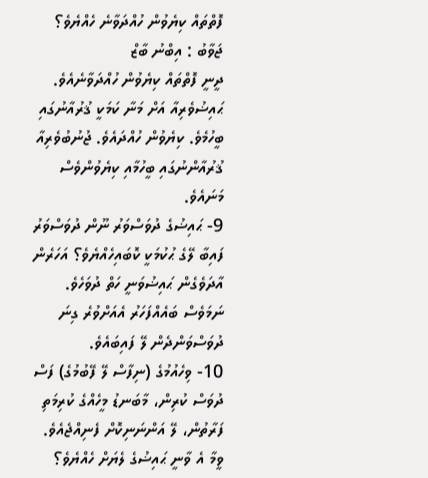ފޮތްތައް ކިޔެވުން ހުއްދަވާނެ ހެއްޔެވެ؟
ޖަވާބު : އިބްނު ބާޒް
ދީނީ ފޮތްތައް ކިޔެވުން ހުއްދަވާނެއެވެ. ޙައިޟުވެރިއާ އަށް މަނާ ކަމަކީ ޤުރުއާނުގައި ބީހުމެވެ. ކިޔެވުން ހުއްދައެވެ. ޖުނުބުވެރިއާ ޤުރުއާންނުގައި ބީހުމާއި ކިޔެވުންވެސް މަނައެވެ.
9- ޙައިޟުގެ ދުވަސްވަރު ނޫން ދުވަސްވަރު ފައިބާ ލޭގެ ޙުކުމަކީ ކޮބައިހެއްޔެވެ؟ އަހަރެން އާދަވެގެން ޙައިޟުވަނީ ހަތް ދުވަހެވެ. ނަމަވެސް ބައެއްފަހަރު އެއަށްވުރެ ގިނަ ދުވަސްވަންދެން ލޭ ފައިބައެވެ.
10- ވިހެއުމުގެ (ނިފާސް ލޭ ފޭބުމުގެ) ފަސް ދުވަސް ކުރިން، މާބަނޑު މީހެއްގެ ކުރިމަތި ފަރާތުން، ލޭ އަންނަނިކޮށް ފެނިއްޖެއެވެ. ވީމާ އެ ވާނީ ޙައިޟުގެ ލެޔަށް ހެއްޔެވެ؟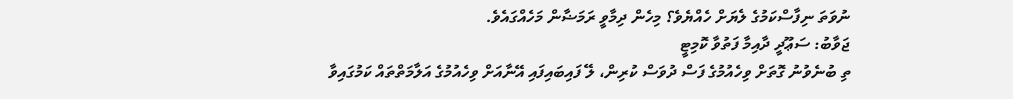ނުވަތަ ނިފާސްކަމުގެ ލެޔަށް ހެއްޔެވެ؟ މިހެން ދިމާވީ ރަމަޟާން މަހެއްގައެވެ.
ޖަވާބު: ސަޢޫދީ ދާއިމާ ފަތުވާ ކޮމިޓީ
ތި ބުނެވުނު ގޮތަށް ވިހެއުމުގެ ފަސް ދުވަސް ކުރިން، ލޭ ފައިބައިފައި އޭނާއަށް ވިހެއުމުގެ އަލާމަތްތައް ކަމުގައިވާ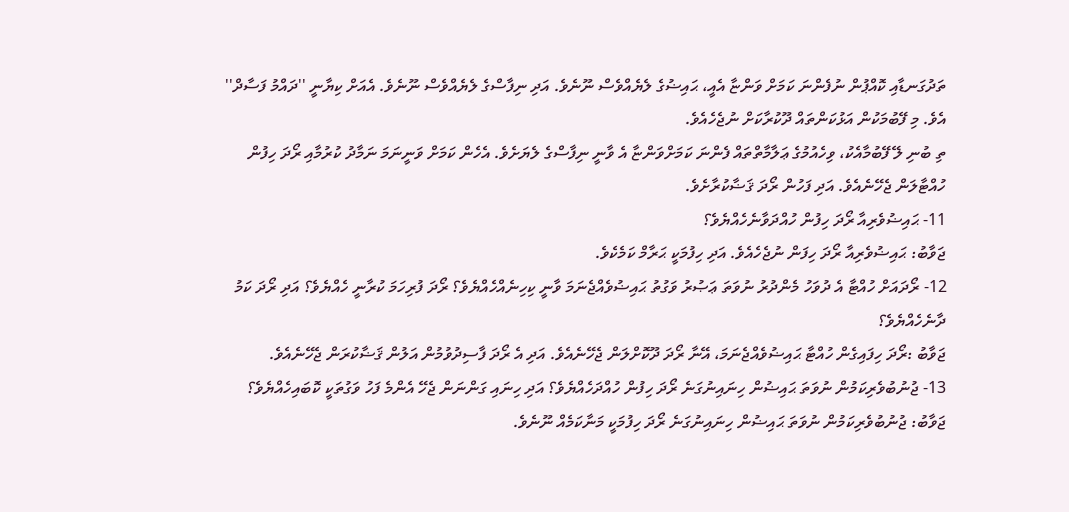ތަދުގަނޑާއި ކޮއްޕުން ނުފެންނަ ކަމަށް ވަންޏާ އެއީ، ޙައިޟުގެ ލެޔެއްވެސް ނޫނެވެ. އަދި ނިފާސްގެ ލެޔެއްވެސް ނޫނެވެ. އެއަށް ކިޔާނީ ''ދައްމު ފަސާދް'' އެވެ. މި ފޭބުމަކުން އަޅުކަންތައް ދޫކުރާކަށް ނުޖެހެއެވެ.
ތި ބުނި ލޭ ފޭބުމާއެކު، ވިހެއުމުގެ ޢަލާމާތްތައް ފެންނަ ކަމަށްވަންޏާ އެ ވާނީ ނިފާސްގެ ލެޔަށެވެ. އެހެން ކަމަށް ވަނީނަމަ ނަމާދު ކުރުމާއި ރޯދަ ހިފުން ހުއްޓާލަން ޖެހޭނެއެވެ. އަދި ފަހުން ރޯދަ ޤަޟާކުރާށެވެ.
11- ޙައިޟުވެރިއާ ރޯދަ ހިފުން ހުއްދަވާނެހެއްޔެވެ؟
ޖަވާބު: ޙައިޟުވެރިއާ ރޯދަ ހިފަން ނުޖެހެއެވެ. އަދި ހިފުމަކީ ޙަރާމް ކަމެކެވެ.
12- ރޯދައަށް ހުއްޓާ އެ ދުވަހު މެންދުރު ނުވަތަ ޢަޞުރު ވަގުތު ޙައިޟުވެއްޖެނަމަ ވާނީ ކިހިނެއްހެއްޔެވެ؟ ރޯދަ ފުރިހަމަ ކުރާނީ ހެއްޔެވެ؟ އަދި ރޯދަ ކަމު ދާނެހެއްޔެވެ؟
ޖަވާބު :ރޯދަ ހިފައިގެން ހުއްޓާ ޙައިޟުވެއްޖެނަމަ، އޭނާ ރޯދަ ދޫކޮށްލަން ޖެހޭނެއެވެ. އަދި އެ ރޯދަ ފާސިދުވުމުން އަލުން ޤަޟާކުރަން ޖެހޭނެއެވެ.
13- ޖުނުބުވެރިކަމުން ނުވަތަ ޙައިޟުން ހިނައިނުގަނެ ރޯދަ ހިފުން ހުއްދަހެއްޔެވެ؟ އަދި ހިނައި ގަންނަން ޖެހޭ އެންމެ ފަހު ވަގުތަކީ ކޮބައިހެއްޔެވެ؟
ޖަވާބު: ޖުނުބުވެރިކަމުން ނުވަތަ ޙައިޟުން ހިނައިނުގަނެ ރޯދަ ހިފުމަކީ މަނާކަމެއް ނޫނެވެ.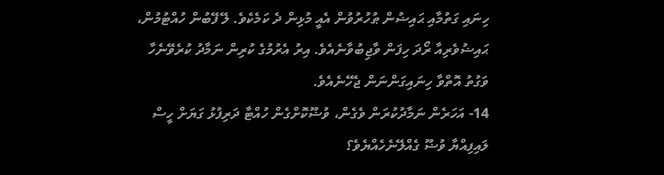ހިނައި ގަތުމާއި ޙައިޟުން ޠުހުރުވުން އެއީ މުޅިން ދެ ކަމެކެވެ. ލޭ ފޭބުން ހުއްޓުމުން، ޙައިޟުވެރިއާ ރޯދަ ހިފަން ވާޖިބުވާނެއެވެ. އިރު އެރުމުގެ ކުރިން ނަމާދު ކުރެވޭނެހާ ވަގުތު އޮތްވާ ހިނައިގަންނަން ޖެހޭނެއެވެ.
14- އަހަރެން ނަމާދުކުރަން ވެގެން، ވުޟޫކޮށްގެން ހުއްޓާ ދަރިފުޅު ގަޔަށް ހީސް ލައިފިއްޔާ ވުޟޫ ގެއްލޭނެހެއްޔެވެ؟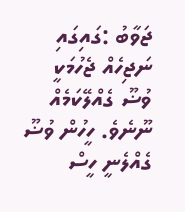ޖަވާބު :ގައިގައި ނަޖިހެއް ޖެހުމަކީ ވުޟޫ ގެއްލޭކަމެއް ނޫނެވެ. ހީހުން ވުޟޫ ގެއްލެނީ ހީސް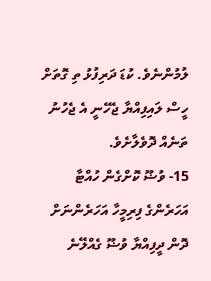ލުމުންނެވެ. ކުޑަ ދަރިފުޅު ތި ގޮތަށް ހީސް ލައިފިއްޔާ ޖެހޭނީ އެ ޖެހުނު ތަނެއް ދޮވެލާށެވެ.
15- ވުޟޫ ކޮށްގެން ހުއްޓާ އަހަރެންގެ ފިރިމީހާ އަހަރެންނަށް ދޮން ދީފިއްޔާ ވުޟޫ ގެއްލޭނެ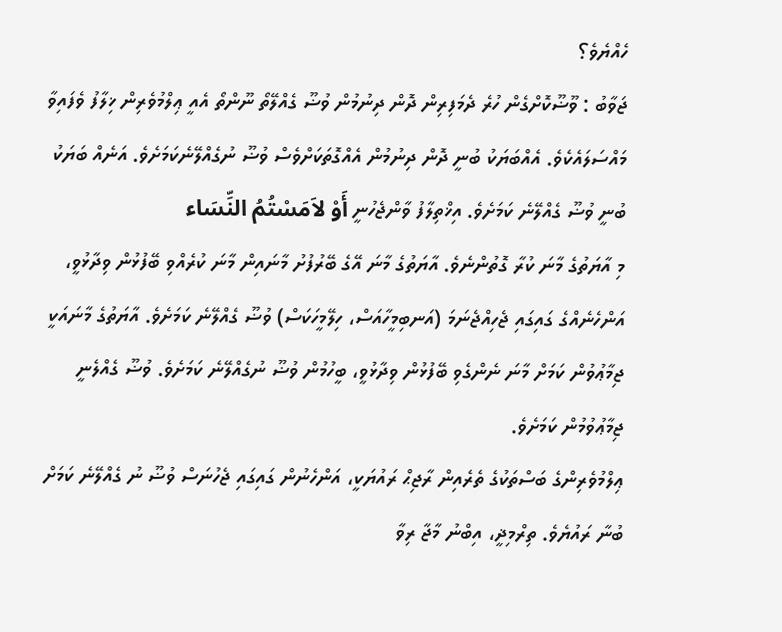ހެއްޔެވެ؟
ޖަވާބު : ވޫޟޫކޮށްގެން ހުރެ ދެމަފިރިން ދޮން ދިނުމުން ވުޟޫ ގެއްލޭތޯ ނޫންތޯ އެއީ ޢިލްމުވެރިން ޚިލާފު ވެފައިވާ މައްސަލައެކެވެ. އެއްބަޔަކު ބުނީ ދޮން ދިނުމުން އެއްގޮތަކަށްވެސް ވުޟޫ ނުގެއްލޭނެކަމަށެވެ. އަނެއް ބަޔަކު ބުނީ ވުޟޫ ގެއްލޭނެ ކަމަށެވެ. އިޚްތިލާފު ވާންޖެހުނީ أَوْ لاَمَسْتُمُ النِّسَاء
މި އާޔަތުގެ މާނަ ކުރާ ގޮތުންނެވެ. އާޔަތުގެ މާނަ އޭގެ ބޭރުފުށު މާނައިން މާނަ ކުރެއްވި ބޭފުޅުން ވިދާޅުވީ، އަންހެނެއްގެ ގައިގައި ޖެހިއްޖެނަމަ (އަނބިމީހާއަސް، ހިލޭމީހަކަސް) ވުޟޫ ގެއްލޭނެ ކަމަށެވެ. އާޔަތުގެ މާނައަކީ ޖިމާޢުވުން ކަމަށް މާނަ ނެންގެވި ބޭފުޅުން ވިދާޅުވީ، ބީހުމުން ވުޟޫ ނުގެއްލޭނެ ކަމަށެވެ. ވުޟޫ ގެއްލެނީ ޖިމާޢުވުމުން ކަމަށެވެ.
ޢިލްމުވެރިންގެ ބަސްތަކުގެ ތެރެއިން ރާޖިޙް ރައުޔަކީ، އަންހެނުން ގައިގައި ޖެހުނަސް ވުޟޫ ނު ގެއްލޭނެ ކަމަށް ބުނާ ރައުޔެވެ. ތިރްމިޛީ، އިބްނު މާޖާ ރިވާ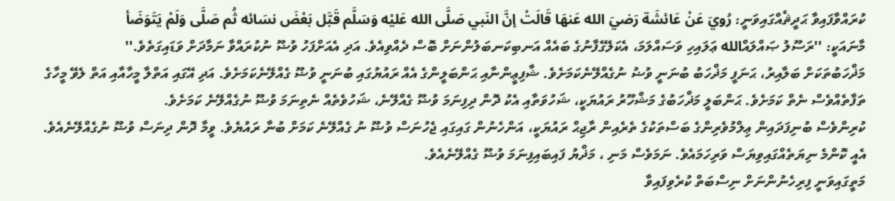ކުރައްވާފައިވާ ޙަދީޘެއްގައިވަނީ: رُويَ عَنْ عَائشَة رَضيَ الله عَنهَا قَالَتْ إنَّ النَبي صَلَّى الله عَليْه وَسَلَّم قَبَّل بَعْضَ نسَائه ثُم صَلَّى وَلَمْ يَتَوَضَأ
މާނައަކީ: ''ރަސޫލު ޞައްލައްالله ޢަލައިހި ވަސައްލަމަ، އެކަލޭގެފާނުގެ ބައެއް އަނބިކަނބަލުންނަށް ބޮސް ދެއްވިއެވެ. އަދި އެއަށްފަހު ވުޟޫ ނުކުރައްވާ ނަމާދަށް ވަޑައިގަތެވެ.''
މަޛްހަބުތަކަށް ބަލާއިރު، ޙަނަފީ މަޛްހަބު ބުނަނީ ވުޟު ނުގެއްލޭނެކަމަށެވެ. ޝާފިޢީންނާއި ޙަންބަލީންގެ އެއް ރައުޔުގައި ބުނަނީ ވުޟޫ ގެއްލޭނެކަމަށެވެ. އަދި އޭގައި އަތްލާ މީހާއާއި އަތް ލެވޭ މީހާގެ ތަފާތެއްވެސް ނެތް ކަމަށެވެ. ޙަންބަލީ މަޛްހަބުގެ މަޝްހޫރު ރައުޔަކީ، ޝަހުވަތާއި އެކު ދޮން ދިފިނަމަ ވުޟޫ ގެއްލޭނެ، ޝަހުވެތެއް ނެތިނަމަ ވުޟޫ ނުގެއްލޭނެ ކަމަށެވެ.
ކުރިންވެސް ބުނިފަދައިން ޢިލްމުވެރިންގެ ބަސްތަކުގެ ތެރެއިން ރާޖިޙް ރައުޔަކީ، އަންހެނުން ގައިގައި ޖެހުނަސް ވުޟޫ ނު ގެއްލޭނެ ކަމަށް ބުނާ ރައުޔެވެ. ވީމާ ދޮން ދިނަސް ވުޟޫ ނުގެއްލޭނެއެވެ. އެއީ ކޮންމެ ނިޔަތެއްގައިވިޔަސް ވަރިހަމައެވެ. ނަމަވެސް މަނި ، މަޛްޔު ފައިބައިފިނަމަ ވުޟޫ ގެއްލޭނެއެވެ.
މަތީގައިވަނީ ފިރިހެނުންނަށް ނިސްބަތް ކުރެވިފައިވާ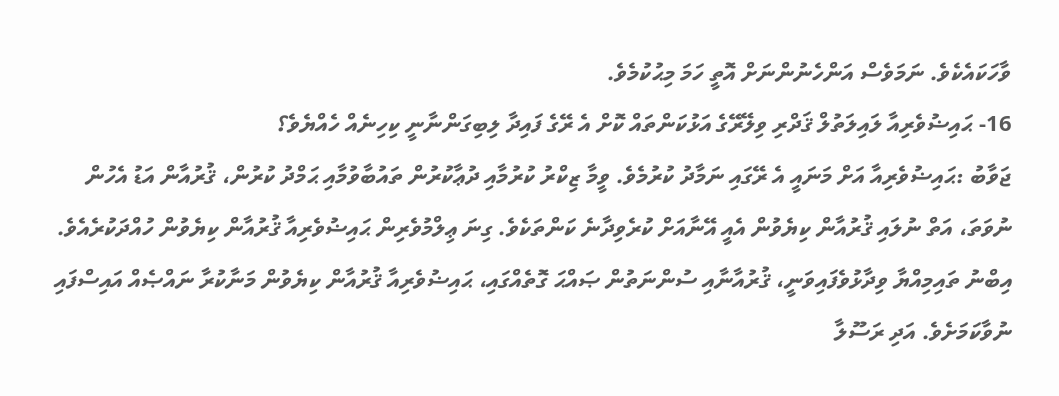ވާހަކައެކެވެ. ނަމަވެސް އަންހެނުންނަށް އޮތީ ހަމަ މިޙުކުމެވެ.
16- ޙައިޟުވެރިއާ ލައިލަތުލް ޤަދްރި ވިލޭރޭގެ އަޅުކަންތައް ކޮށް އެ ރޭގެ ފައިދާ ލިބިގަންނާނީ ކިހިނެއް ހެއްޔެވެ؟
ޖަވާބު :ޙައިޟުވެރިއާ އަށް މަނައީ އެ ރޭގައި ނަމާދު ކުރުމެވެ. ވީމާ ޒިކްރު ކުރުމާއި ދުޢާކުރުން ތައުބާވުމާއި ޙަމްދު ކުރުން، ޤުރުއާން އަޑު އެހުން ނުވަތަ، އަތް ނުލައި ޤުރުއާން ކިޔެވުން އެއީ އޭނާއަށް ކުރެވިދާނެ ކަންތަކެވެ. ގިނަ ޢިލްމުވެރިން ޙައިޟުވެރިއާ ޤުރުއާން ކިޔެވުން ހުއްދަކުރެއެވެ. އިބްނު ތައިމިއްޔާ ވިދާޅުވެފައިވަނީ، ޤުރުއާނާއި ސުންނަތުން ޞައްޙަ ގޮތެއްގައި، ޙައިޟުވެރިއާ ޤުރުއާން ކިޔެވުން މަނާކުރާ ނައްޞެއް އައިސްފައި ނުވާކަމަށެވެ. އަދި ރަސޫލާ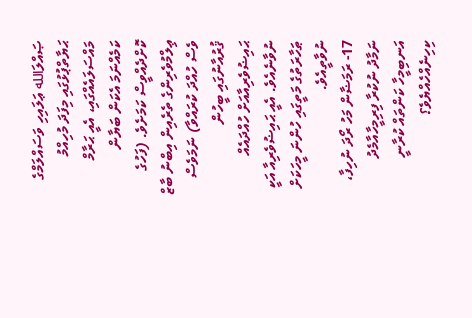ޞައްލަالله ޢަލައިހި ވަސައްލަމްގެ ޙަޔާތްޕުޅުގައި މިފަދަ މުހިއްމު މައްސަލައެއްގައި، އެއީ ޙަރާމް ކަމެއްނަމަ އެކަން ބަޔާން ކޮށްދެއްވީސް ކަމަށެވެ. (ފަހުގެ ޢިލްމުވެރިންގެ ތެރެއިން އިބްނު ބާޒް ވެސް ހުއްދަ ކުރައްވާ) ނަމަވެސް ޤުރުއާނުގައި ބީހުން ޙައިޟުވެރިއާއަށް ހުއްދައެއް ނުވާނެއެވެ. އެއީ ޙައިޟުވެރިއާ އަކީ ޠަހާރަތުގެ މަތީގައި ހުންނަ މީހަކަށް ނުވާތީއެވެ.
17- ރަމަޟާން މަހު ރޯދަ ނުހިފާ، ނަމާދު ނުކުރާ ފިރިމީހާއާމެދު އަނބިމީހާ ކަންތައް ކުރާނީ ކިހިނެއްހެއްޔެވެ؟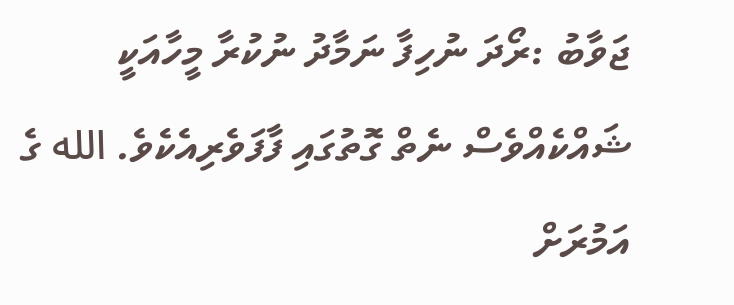ޖަވާބު :ރޯދަ ނުހިފާ ނަމާދު ނުކުރާ މީހާއަކީ ޝައްކެއްވެސް ނެތް ގޮތުގައި ފާފަވެރިއެކެވެ. الله ގެ އަމުރަށް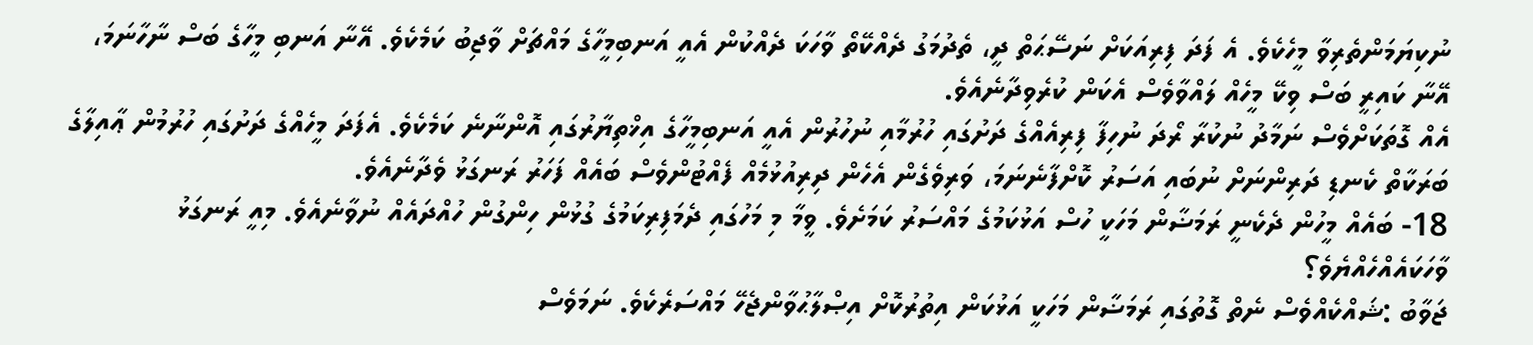ނުކިޔަމަންތެރިވާ މީހެކެވެ. އެ ފަދަ ފިރިއަކަށް ނަސޭޙަތް ދީ، ތެދުމަގު ދެއްކޭތޯ ވާހަކަ ދެއްކުން އެއީ އަނބިމީހާގެ މައްޗަށް ވާޖިބު ކަމެކެވެ. އޭނާ އަނބި މީހާގެ ބަސް ނާހާނަމަ، އޭނާ ކައިރީ ބަސް ވިކޭ މީހެއް ލައްވާވެސް އެކަން ކުރެވިދާނެއެވެ.
އެއް ގޮތަކަށްވެސް ނަމާދު ނުކުރާ ރޯދަ ނުހިފާ ފިރިއެއްގެ ދަށުގައި ހުރުމާއި ނުހުރުން އެއީ އަނބިމީހާގެ އިޚްތިޔާރުގައި އޮންނާނެ ކަމެކެވެ. އެފަދަ މީހެއްގެ ދަށުގައި ހުރުމުން ޢާއިލާގެ ބަރަކާތް ކެނޑި ދަރިންނަށް ނުބައި އަސަރު ކޮށްފާނެނަމަ، ވަރިވެގެން އެހެން ދިރިއުޅުމެއް ފެއްޓުންވެސް ބައެއް ފަހަރު ރަނގަޅު ވެދާނެއެވެ.
18- ބައެއް މީހުން ދެކެނީ ރަމަޟާން މަހަކީ ހުސް އަޅުކަމުގެ މައްސަރު ކަމަށެވެ. ވީމާ މި މަހުގައި ދެމަފިރިކަމުގެ ގުޅުން ހިންގުން ހުއްދައެއް ނުވާނެއެވެ. މިއީ ރަނގަޅު ވާހަކައެއްހެއްޔެވެ؟
ޖަވާބު :ޝައްކެއްވެސް ނެތް ގޮތުގައި ރަމަޟާން މަހަކީ އަޅުކަން އިތުރުކޮށް އިޞްލާޙުވާންޖެހޭ މައްސަރެކެވެ. ނަމަވެސް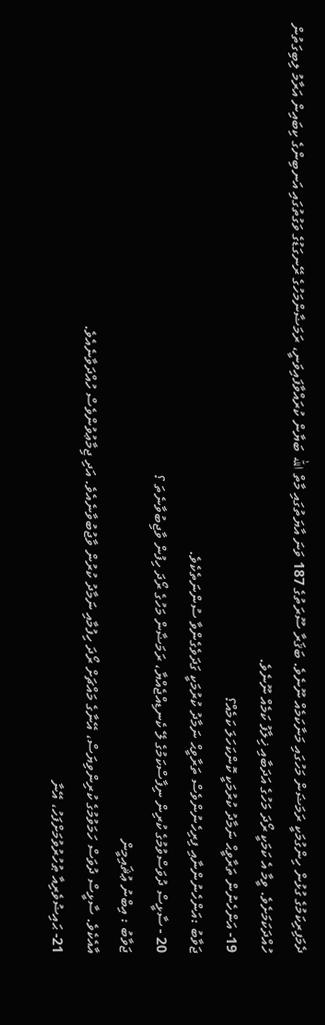ދެމަފިރިކަމުގެ ގުޅުން ހިންގުމަކީ ރަމަޟަން މަހުގައި މަނާކަމެއް ނޫނެވެ. ބަޤަރާ ސޫރަތުގެ 187 ވަނަ އާޔަތުގައި މާތް الله ބަޔާން ކުރައްވާފައިވަނީ، ރަމަޟާންމަހުގެ ރޭނގަޑުގެ ވަގުތުގައި އަނބިންގެ ކިބައިން އަރާމު ލިބިގަތުން ހުއްދަކަމަށެވެ. ވީމާ އެ ކަމަކީ ރޯދަ މަހުގެ އަދަބާއި ޚިލާފު ކަމެއް ނޫނެވެ.
19- އަންހެނުން ތަރާވީޙް ނަމާދު ކުރުމަކީ ކޮންކަހަލަ ކަމެއް؟
ޖަވާބު :އަންހެނުންނާއި ފިރިހެނުންވެސް ތަރާވީޙް ނަމާދު ކުރުމަކީ ގަދަވެގެންވާ ސުންނަތެކެވެ.
20 - ސާޅީސް ދުވަސްވުމުގެ ކުރިން ނިފާސްކަމުގެ ލޭ ކެނޑިއްޖެއްޔާ، ރަމަޟާން މަހުގެ ރޯދަ ހިފުން ވާޖިބުވާނެތަ ؟
ޖަވާބު : އިބްނު ޢުޘައިމީން
އާއެކެވެ. ސާޅީސް ދުވަސް ހަމަވުމުގެ ކުރިންވިޔަސް، އޭނާގެ މައްޗަށް ރޯދަ ހިފުމާއި ނަމާދު ކުރުން ވާޖުބުވާނެއެވެ. އަދި ޖިމާޢުވުންވެސް ހުއްދަވާނެއެވެ.
21- ޙައިޟުވެރިއާ ޠުހުރުވުމަށްފަހު، އޭނާ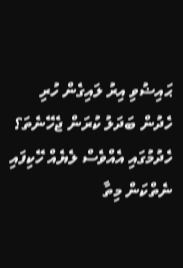ޙައިޟުވި އިރު ލައިގެން ހުރި ހެދުން ބަދަލު ކުރަން ޖެހޭނެތަ؟ ހެދުމުގައި އެއްވެސް ލެޔެއް ހޭކިފައި ނެތްކަން މިތާ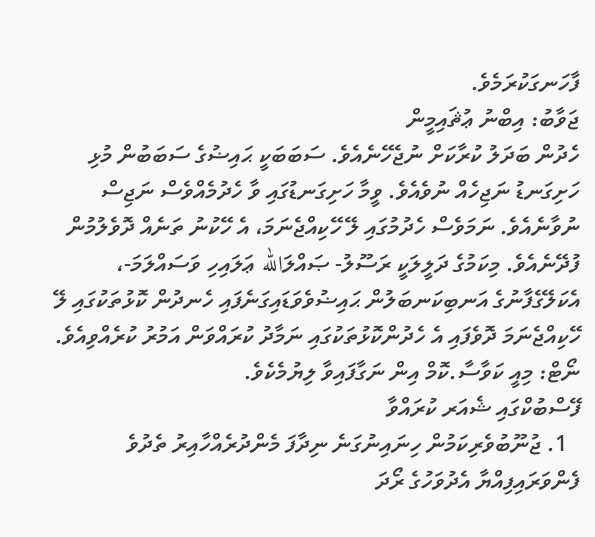ފާހަނގަކުރަމެވެ.
ޖަވާބު: އިބްނު ޢުޘައިމީން
ހެދުން ބަދަލު ކުރާކަށް ނުޖެހޭނެއެވެ. ސަބަބަކީ ޙައިޟުގެ ސަބަބުން މުޅި ހަށިގަނޑު ނަޖިހެއް ނުވެއެވެ. ވީމާ ހަށިގަނޑުގައި ވާ ހެދުމެއްވެސް ނަޖިސް ނުވާނެއެވެ. ނަމަވެސް ހެދުމުގައި ލޭ ހޭކިއްޖެނަމަ، އެ ހޭކުނު ތަނެއް ދޮވެލުމުން ފުދޭނެއެވެ. މިކަމުގެ ދަލީލަކީ ރަސޫލު- ޞައްލަالله ޢަލައިހި ވަސައްލަމަ-، އެކަލޭގެފާނުގެ އަނބިކަނބަލުން ޙައިޟުވެވަޑައިގަނެފައި ހެނދުން ކޮޅުތަކުގައި ލޭ ހޭކިއްޖެނަމަ ދޮވެފައި އެ ހެދުންކޮޅުތަކުގައި ނަމާދު ކުރައްވަން އަމުރު ކުރެއްވިއެވެ.
ނޯޓް: މިއީ ކަވާސާ.ކޮމް އިން ނަގާފައިވާ ލިޔުމެކެވެ.
ފޭސްބުކްގައި ޝެއަރ ކުރައްވާ
  1. ޖުނޫބުވެރިކަމުން ހިނައިނުގަނެ ނިދާފަ މެންދުރެއްހާއިރު ތެދުވެ ފެންވަރައިފިއްޔާ އެދުވަހުގެ ރޯދަ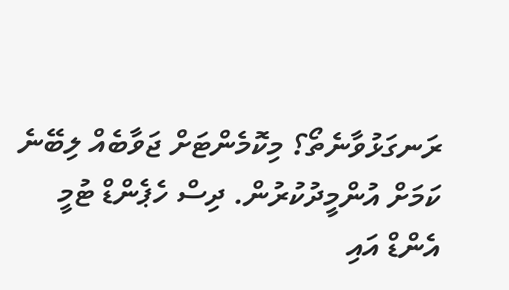ރަނގަޅުވާނެތޯ؟ މިކޮމެންޓަށް ޖަވާބެއް ލިބޭނެ ކަމަށް އުންމީދުކުރުން. ދިސް ހެޕެންޑް ޓުމީ އެންޑް އައި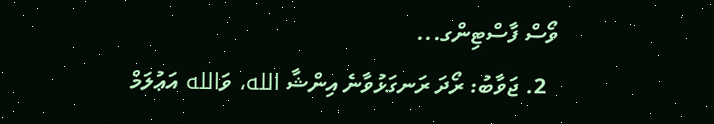ވޯސް ފާސްޓިންގ...
  2. ޖަވާބު: ރޯދަ ރަނގަޅުވާނެ އިންޝާ الله، ވަالله އަޢުލަމް